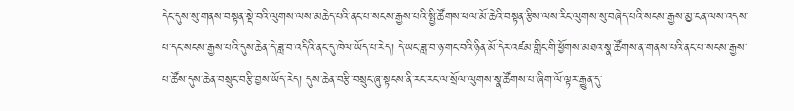དེང་དུས་སུ་གནས་བསྟན་སྡེ་བའི་ལུགས་ལས་མཆེད་པའི་ནང་པ་སངས་རྒྱས་པའི་སྤྱི་ཚོགས་ཕལ་མོ་ཆེའི་བསྟན་རྩིས་ལས་རིང་ལུགས་སུ་བཞེད་པའི་སངས་རྒྱས་མྱ་ངན་ལས་འདས་པ་དང་སངས་རྒྱས་པའི་དུས་ཆེན་དེ་ཟླ་བ་འདིའི་ནང་དུ་ཁེལ་ཡོད་པ་རེད། དེ་ཡང་ཟླ་བ་ཉ་གང་བའི་ཉིན་མོ་དེར་འཛམ་གླིང་གི་ཕྱོགས་མཐའ་སྣ་ཚོགས་ན་གནས་པའི་ནང་པ་སངས་རྒྱས་པ་ཚོས་དུས་ཆེན་བསྲུང་བརྩི་བྱས་ཡོད་རེད། དུས་ཆེན་བརྩི་བསྲུང་ཞུ་སྟངས་ནི་རང་རང་ལ་སྲོལ་ལུགས་སྣ་ཚོགས་པ་ཞིག་ལོ་ལྟར་རྒྱུན་དུ་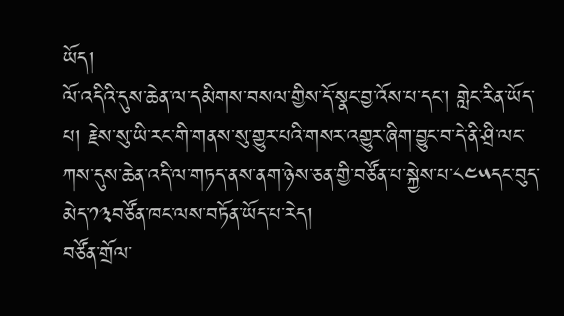ཡོད།
ལོ་འདིའི་དུས་ཆེན་ལ་དམིགས་བསལ་གྱིས་དོ་སྣང་བྱ་འོས་པ་དང་། གླེང་རིན་ཡོད་པ། རྗེས་སུ་ཡི་རང་གི་གནས་སུ་གྱུར་པའི་གསར་འགྱུར་ཞིག་བྱུང་བ་དེ་ནི་ཤྲི་ལང་ཀས་དུས་ཆེན་འདི་ལ་གཏད་ནས་ནག་ཉེས་ཅན་གྱི་བཙོན་པ་སྐྱེས་པ་༨༤༥དང་བུད་མེད་༡༣བཙོན་ཁང་ལས་བཏོན་ཡོད་པ་རེད།
བཙོན་གྲོལ་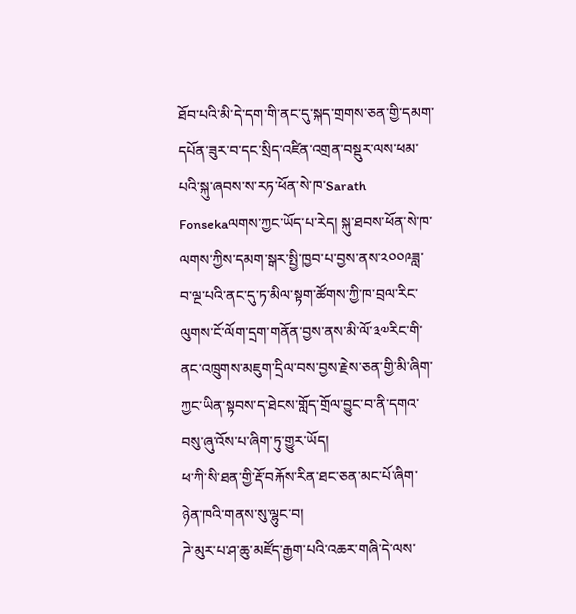ཐོབ་པའི་མི་དེ་དག་གི་ནང་དུ་སྐད་གྲགས་ཅན་གྱི་དམག་དཔོན་ཟུར་བ་དང་སྲིད་འཛིན་འགྲན་བསྡུར་ལས་ཕམ་པའི་སྐུ་ཞབས་ས་རཏ་ཕོན་སེ་ཁ་Sarath Fonsekaལགས་ཀྱང་ཡོད་པ་རེད། སྐུ་ཐབས་ཕོན་སེ་ཁ་ལགས་ཀྱིས་དམག་སྒར་སྤྱི་ཁྱབ་པ་བྱས་ནས་༢༠༠༩ཟླ་བ་ལྔ་པའི་ནང་དུ་ཏ་མིལ་སྟག་ཚོགས་ཀྱི་ཁ་བྲལ་རིང་ལུགས་ངོ་ལོག་དྲག་གནོན་བྱས་ནས་མི་ལོ་༣༧རིང་གི་ནང་འཁྲུགས་མཇུག་དྲིལ་བས་བྱས་རྗེས་ཅན་གྱི་མི་ཞིག་ཀྱང་ཡིན་སྟབས་ད་ཐེངས་གློད་གྲོལ་བྱུང་བ་ནི་དགའ་བསུ་ཞུ་འོས་པ་ཞིག་ཏུ་གྱུར་ཡོད།
ཕ་ཀི་སི་ཐན་གྱི་རྡོ་བརྐོས་རིན་ཐང་ཅན་མང་པོ་ཞིག་ཉེན་ཁའི་གནས་སུ་ལྷུང་བ།
ཌེ་མུར་པ་ཤ་ཆུ་མཛོད་རྒྱག་པའི་འཆར་གཞི་དེ་ལས་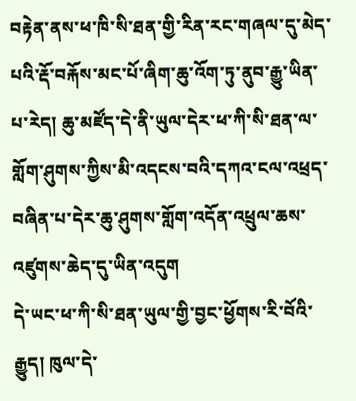བརྟེན་ནས་ཕ་ཁི་སི་ཐན་གྱི་རིན་རང་གཞལ་དུ་མེད་པའི་རྡོ་བརྐོས་མང་པོ་ཞིག་ཆུ་འོག་ཏུ་ནུབ་རྒྱུ་ཡིན་པ་རེད། ཆུ་མཛོད་དེ་ནི་ཡུལ་དེར་ཕ་ཀི་སི་ཐན་ལ་གློག་ཤུགས་ཀྱིས་མི་འདངས་བའི་དཀའ་ངལ་འཕྲད་བཞིན་པ་དེར་ཆུ་ཤུགས་གློག་འདོན་འཕྲུལ་ཆས་འཛུགས་ཆེད་དུ་ཡིན་འདུག
དེ་ཡང་ཕ་ཀི་སི་ཐན་ཡུལ་གྱི་བྱང་ཕྱོགས་རི་བོའི་རྒྱུད། ཁུལ་དེ་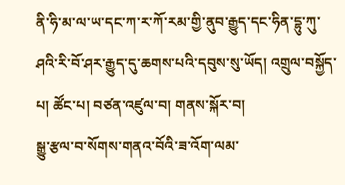ནི་ཧི་མ་ལ་ཡ་དང་ཀ་ར་ཀོ་རམ་གྱི་ནུབ་རྒྱུད་དང་ཧིན་དྷུ་ཀུ་ཤའི་རི་བོ་ཤར་རྒྱུད་དུ་ཆགས་པའི་དབུས་སུ་ཡོད། འགྲུལ་བསྐྱོད་པ། ཚོང་པ། བཙན་འཛུལ་བ། གནས་སྐོར་བ།
སྒྱུ་རྩལ་བ་སོགས་གནའ་བོའི་ཟ་འོག་ལམ་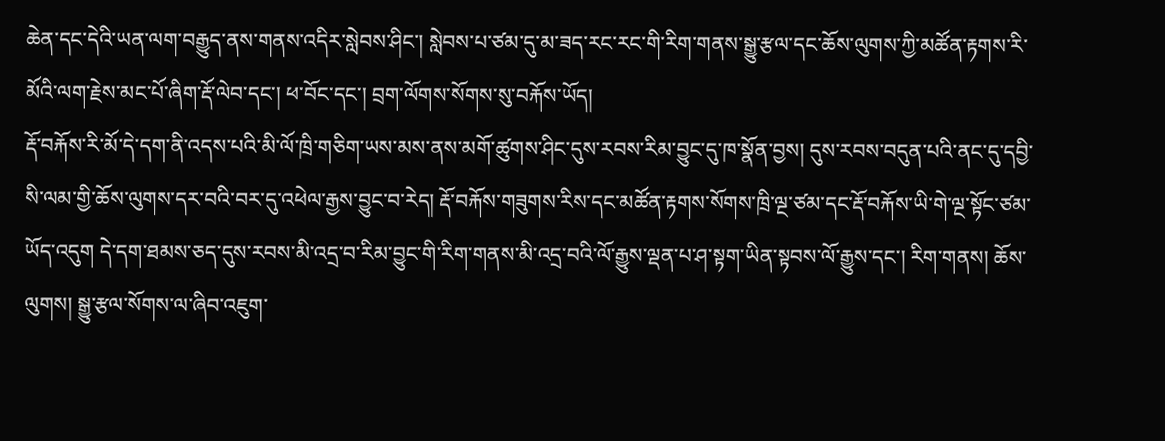ཆེན་དང་དེའི་ཡན་ལག་བརྒྱུད་ནས་གནས་འདིར་སླེབས་ཤིང་། སླེབས་པ་ཙམ་དུ་མ་ཟད་རང་རང་གི་རིག་གནས་སྒྱུ་རྩལ་དང་ཆོས་ལུགས་ཀྱི་མཚོན་རྟགས་རི་མོའི་ལག་རྗེས་མང་པོ་ཞིག་རྡོ་ལེབ་དང་། ཕ་བོང་དང་། བྲག་ལོགས་སོགས་སུ་བརྐོས་ཡོད།
རྡོ་བརྐོས་རི་མོ་དེ་དག་ནི་འདས་པའི་མི་ལོ་ཁྲི་གཅིག་ཡས་མས་ནས་མགོ་ཚུགས་ཤིང་དུས་རབས་རིམ་བྱུང་དུ་ཁ་སྣོན་བྱས། དུས་རབས་བདུན་པའི་ནང་དུ་དབྱི་སི་ལམ་གྱི་ཆོས་ལུགས་དར་བའི་བར་དུ་འཕེལ་རྒྱས་བྱུང་བ་རེད། རྡོ་བརྐོས་གཟུགས་རིས་དང་མཚོན་རྟགས་སོགས་ཁྲི་ལྔ་ཙམ་དང་རྡོ་བརྐོས་ཡི་གེ་ལྔ་སྟོང་ཙམ་ཡོད་འདུག དེ་དག་ཐམས་ཅད་དུས་རབས་མི་འདྲ་བ་རིམ་བྱུང་གི་རིག་གནས་མི་འདྲ་བའི་ལོ་རྒྱུས་ལྡན་པ་ཤ་སྟག་ཡིན་སྟབས་ལོ་རྒྱུས་དང་། རིག་གནས། ཆོས་ལུགས། སྒྱུ་རྩལ་སོགས་ལ་ཞིབ་འཇུག་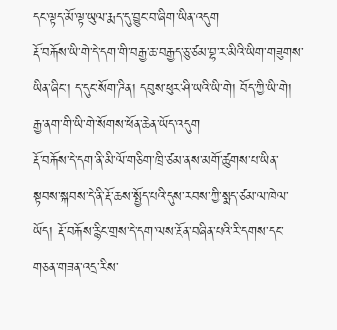དང་ལྟད་མོ་ལྟ་ཡུལ་རྨད་དུ་བྱུང་བ་ཞིག་ཡིན་འདུག
རྡོ་བརྐོས་ཡི་གེ་དེ་དག་གི་བརྒྱ་ཆ་བརྒྱད་ཅུ་ཙམ་བྷ་ར་མིའི་ཡིག་གཟུགས་ཡིན་ཞིང་། ད་དུང་སོག་ཌིན། དབུས་ཕུར་ཤི་ཡའི་ཡི་གེ། བོད་ཀྱི་ཡི་གེ། རྒྱ་ནག་གི་ཡི་གེ་སོགས་ཕོན་ཆེན་ཡོད་འདུག
རྡོ་བརྐོས་དེ་དག་ནི་མི་ལོ་གཅིག་ཁྲི་ཙམ་ནས་མགོ་ཚུགས་པ་ཡིན་སྟབས་སྐབས་དེ་ནི་རྡོ་ཆས་སྤྱོད་པའི་དུས་རབས་ཀྱི་སྨད་ཙམ་ལ་ཁེལ་ཡོད། རྡོ་བརྐོས་རྙིང་གྲས་དེ་དག་ལས་རྔོན་བཞིན་པའི་རི་དགས་དང་གཅན་གཟན་འདྲ་རིས་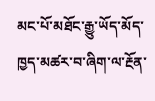མང་པོ་མཐོང་རྒྱུ་ཡོད་མོད་ཁྱད་མཚར་བ་ཞིག་ལ་རྔོན་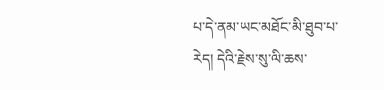པ་དེ་ནམ་ཡང་མཐོང་མི་ཐུབ་པ་རེད། དེའི་རྗེས་སུ་ལི་ཆས་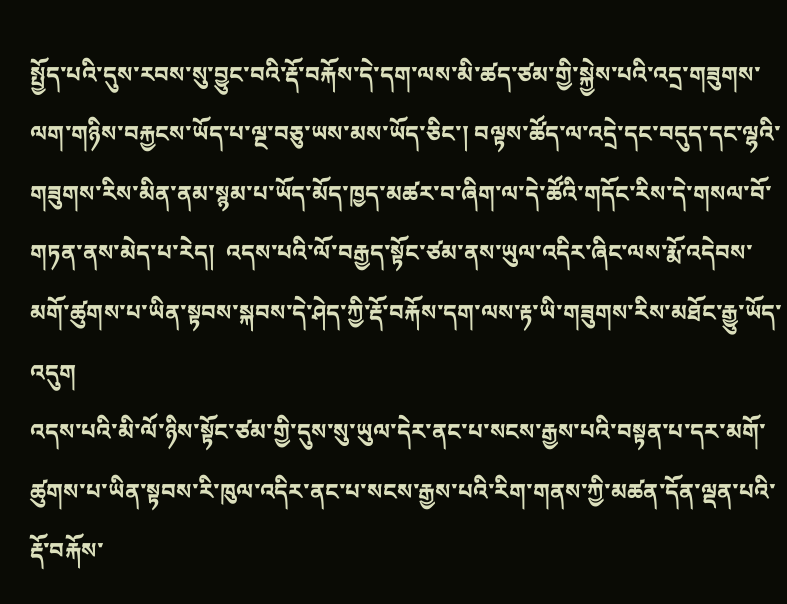སྤྱོད་པའི་དུས་རབས་སུ་བྱུང་བའི་རྡོ་བརྐོས་དེ་དག་ལས་མི་ཚད་ཙམ་གྱི་སྐྱེས་པའི་འདྲ་གཟུགས་ལག་གཉིས་བརྐྱངས་ཡོད་པ་ལྔ་བཅུ་ཡས་མས་ཡོད་ཅིང་། བལྟས་ཚོད་ལ་འདྲེ་དང་བདུད་དང་ལྷའི་གཟུགས་རིས་མིན་ནམ་སྙམ་པ་ཡོད་མོད་ཁྱད་མཚར་བ་ཞིག་ལ་དེ་ཚོའི་གདོང་རིས་དེ་གསལ་བོ་གཏན་ནས་མེད་པ་རེད།  འདས་པའི་ལོ་བརྒྱད་སྟོང་ཙམ་ནས་ཡུལ་འདིར་ཞིང་ལས་རྨོ་འདེབས་མགོ་ཚུགས་པ་ཡིན་སྟབས་སྐབས་དེ་ཤེད་ཀྱི་རྡོ་བརྐོས་དག་ལས་རྟ་ཡི་གཟུགས་རིས་མཐོང་རྒྱུ་ཡོད་འདུག
འདས་པའི་མི་ལོ་ཉིས་སྟོང་ཙམ་གྱི་དུས་སུ་ཡུལ་དེར་ནང་པ་སངས་རྒྱས་པའི་བསྟན་པ་དར་མགོ་ཚུགས་པ་ཡིན་སྟབས་རི་ཁུལ་འདིར་ནང་པ་སངས་རྒྱས་པའི་རིག་གནས་ཀྱི་མཚན་དོན་ལྡན་པའི་རྡོ་བརྐོས་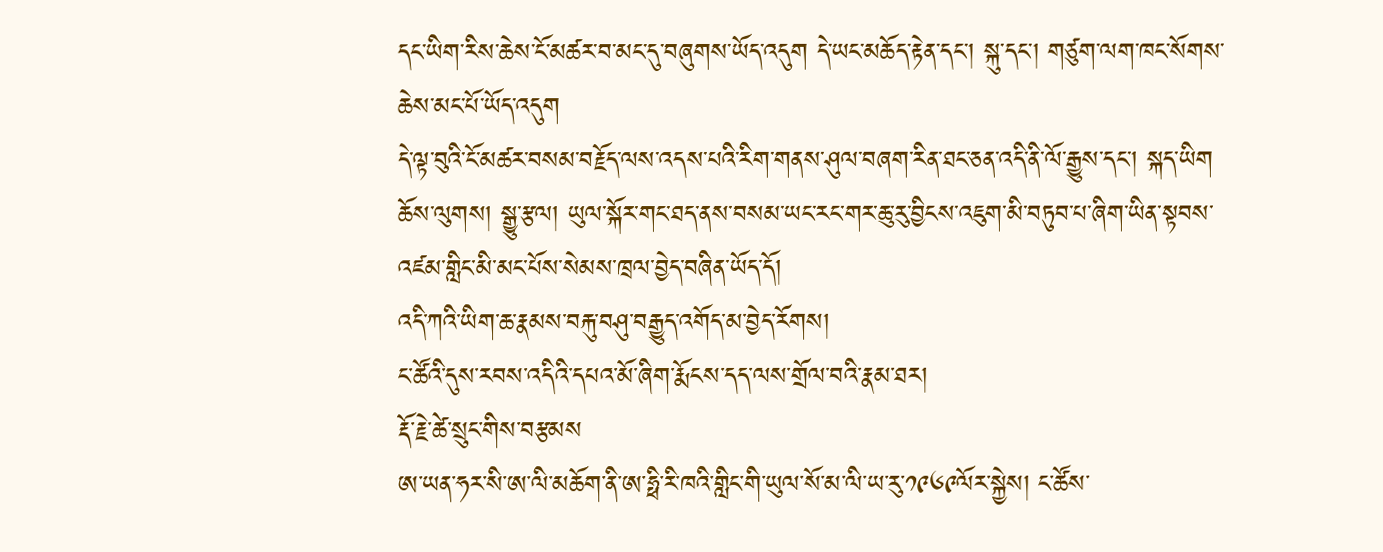དང་ཡིག་རིས་ཆེས་ངོ་མཚར་བ་མང་དུ་བཞུགས་ཡོད་འདུག དེ་ཡང་མཆོད་རྟེན་དང་། སྐུ་དང་། གཙུག་ལག་ཁང་སོགས་ཆེས་མང་པོ་ཡོད་འདུག
དེ་ལྟ་བུའི་ངོ་མཚར་བསམ་བརྗོད་ལས་འདས་པའི་རིག་གནས་ཤུལ་བཞག་རིན་ཐང་ཅན་འདི་ནི་ལོ་རྒྱུས་དང་། སྐད་ཡིག ཆོས་ལུགས། སྒྱུ་རྩལ། ཡུལ་སྐོར་གང་ཐད་ནས་བསམ་ཡང་རང་གར་ཆུ་རུ་བྱིངས་འཇུག་མི་བཏུབ་པ་ཞིག་ཡིན་སྟབས་འཛམ་གླིང་མི་མང་པོས་སེམས་ཁྲལ་བྱེད་བཞིན་ཡོད་དོ།
འདི་ཀའི་ཡིག་ཆ་རྣམས་བརྐུ་བཤུ་བརྒྱུད་འགོད་མ་བྱེད་རོགས།
ང་ཚོའི་དུས་རབས་འདིའི་དཔའ་མོ་ཞིག་རྨོངས་དད་ལས་གྲོལ་བའི་རྣམ་ཐར།
རྡོ་རྗེ་ཚེ་སྲུང་གིས་བརྩམས
ཨ་ཡན་ཧར་སི་ཨ་ལི་མཆོག་ནི་ཨ་ཧྥི་རི་ཁའི་གླིང་གི་ཡུལ་སོ་མ་ལི་ཡ་རུ་༡༩༦༩ལོར་སྐྱེས། ང་ཚོས་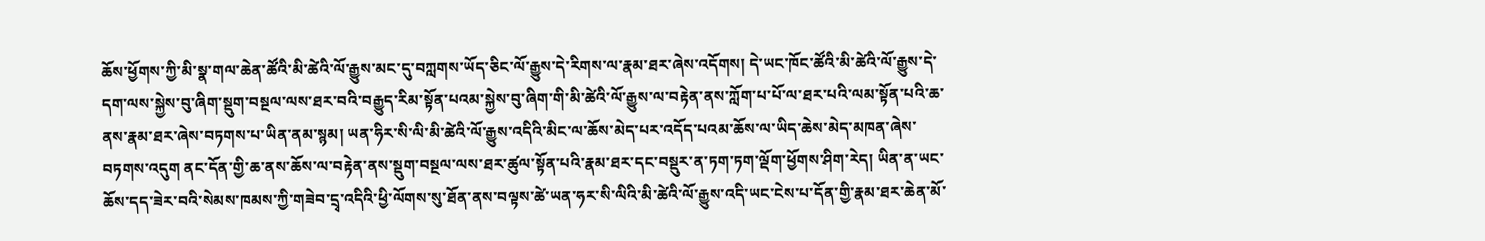ཆོས་ཕྱོགས་ཀྱི་མི་སྣ་གལ་ཆེན་ཚོའི་མི་ཚེའི་ལོ་རྒྱུས་མང་དུ་བཀླགས་ཡོད་ཅིང་ལོ་རྒྱུས་དེ་རིགས་ལ་རྣམ་ཐར་ཞེས་འདོགས། དེ་ཡང་ཁོང་ཚོའི་མི་ཚེའི་ལོ་རྒྱུས་དེ་དག་ལས་སྐྱེས་བུ་ཞིག་སྡུག་བསྔལ་ལས་ཐར་བའི་བརྒྱུད་རིམ་སྟོན་པའམ་སྐྱེས་བུ་ཞིག་གི་མི་ཚེའི་ལོ་རྒྱུས་ལ་བརྟེན་ནས་ཀློག་པ་པོ་ལ་ཐར་པའི་ལམ་སྟོན་པའི་ཆ་ནས་རྣམ་ཐར་ཞེས་བཏགས་པ་ཡིན་ནམ་སྙམ། ཡན་ཧིར་སི་ལི་མི་ཚེའི་ལོ་རྒྱུས་འདིའི་མིང་ལ་ཆོས་མེད་པར་འདོད་པའམ་ཆོས་ལ་ཡིད་ཆེས་མེད་མཁན་ཞེས་བཏགས་འདུག ནང་དོན་གྱི་ཆ་ནས་ཆོས་ལ་བརྟེན་ནས་སྡུག་བསྔལ་ལས་ཐར་ཚུལ་སྟོན་པའི་རྣམ་ཐར་དང་བསྡུར་ན་ཏག་ཏག་ལྡོག་ཕྱོགས་ཤིག་རེད། ཡིན་ན་ཡང་ཆོས་དད་ཟེར་བའི་སེམས་ཁམས་ཀྱི་གཟེབ་དྲྭ་འདིའི་ཕྱི་ལོགས་སུ་ཐོན་ནས་བལྟས་ཚེ་ཡན་ཧར་སི་ལིའི་མི་ཚེའི་ལོ་རྒྱུས་འདི་ཡང་ངེས་པ་དོན་གྱི་རྣམ་ཐར་ཆེན་མོ་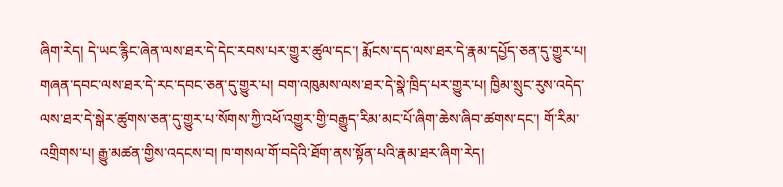ཞིག་རེད། དེ་ཡང་རྙིང་ཞེན་ལས་ཐར་དེ་དེང་རབས་པར་གྱུར་ཚུལ་དང་། རྨོངས་དད་ལས་ཐར་དེ་རྣམ་དཔྱོད་ཅན་དུ་གྱུར་པ། གཞན་དབང་ལས་ཐར་དེ་རང་དབང་ཅན་དུ་གྱུར་པ། བག་འཁུམས་ལས་ཐར་དེ་སྣེ་ཁྲིད་པར་གྱུར་པ། ཁྱིམ་སྲུང་རུས་འདེད་ལས་ཐར་དེ་སྒེར་ཚུགས་ཅན་དུ་གྱུར་པ་སོགས་ཀྱི་འཕོ་འགྱུར་གྱི་བརྒྱུད་རིམ་མང་པོ་ཞིག་ཆེས་ཞིབ་ཚགས་དང་། གོ་རིམ་འགྲིགས་པ། རྒྱུ་མཚན་གྱིས་འདངས་བ། ཁ་གསལ་གོ་བདེའི་ཐོག་ནས་སྟོན་པའི་རྣམ་ཐར་ཞིག་རེད།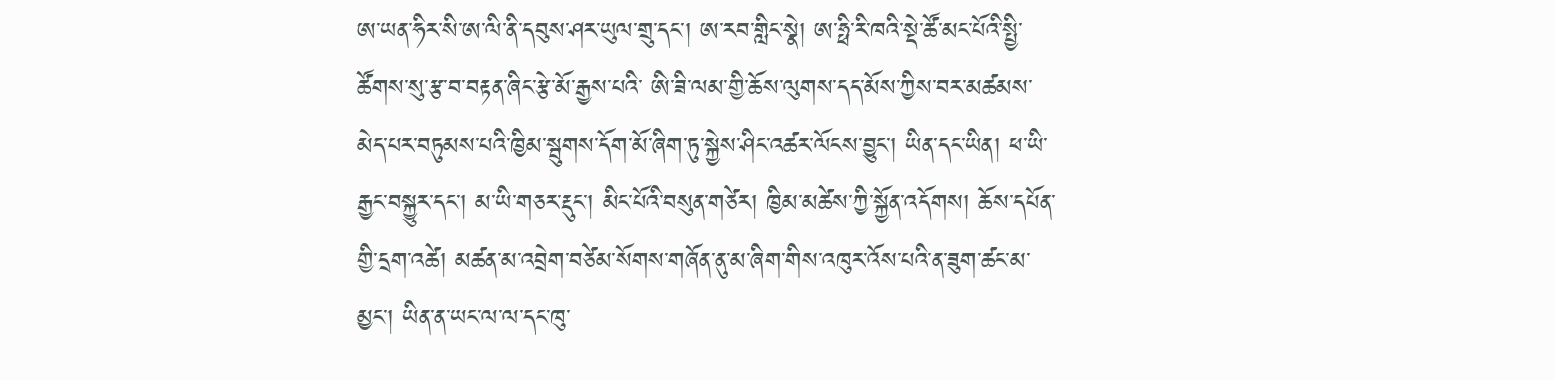ཨ་ཡན་ཧིར་སི་ཨ་ལི་ནི་དབུས་ཤར་ཡུལ་གྲུ་དང་། ཨ་རབ་གླིང་སྣེ། ཨ་ཧྥི་རི་ཁའི་སྡེ་ཚོ་མང་པོའི་སྤྱི་ཚོགས་སུ་རྩ་བ་བརྟན་ཞིང་རྩེ་མོ་རྒྱས་པའི་ ཨི་ཟི་ལམ་གྱི་ཆོས་ལུགས་དད་མོས་ཀྱིས་བར་མཚམས་མེད་པར་བཏུམས་པའི་ཁྱིམ་སྦུགས་དོག་མོ་ཞིག་ཏུ་སྐྱེས་ཤིང་འཚར་ལོངས་བྱུང་། ཡིན་དང་ཡིན། ཕ་ཡི་རྒྱང་བསྐྱུར་དང་། མ་ཡི་གཅར་རྡུང་། མིང་པོའི་བསུན་གཙེར། ཁྱིམ་མཚེས་ཀྱི་སྐྱོན་འདོགས། ཆོས་དཔོན་གྱི་དྲག་འཚེ། མཚན་མ་འབྲེག་བཙེམ་སོགས་གཞོན་ནུ་མ་ཞིག་གིས་འཁུར་འོས་པའི་ན་ཟུག་ཚང་མ་མྱང་། ཡིན་ན་ཡང་ལ་ལ་དང་ཁུ་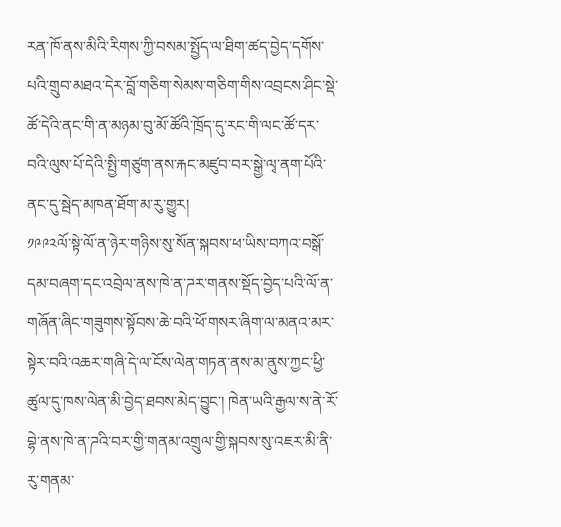རན་ཁོ་ནས་མིའི་རིགས་ཀྱི་བསམ་སྤྱོད་ལ་ཐིག་ཚད་བྱེད་དགོས་པའི་གྲུབ་མཐའ་དེར་བློ་གཅིག་སེམས་གཅིག་གིས་འབྲངས་ཤིང་སྡེ་ཚོ་དེའི་ནང་གི་ན་མཉམ་བུ་མོ་ཚོའི་ཁྲོད་དུ་རང་གི་ལང་ཚོ་དར་བའི་ལུས་པོ་དེའི་སྤྱི་གཙུག་ནས་རྐང་མཛུབ་བར་སྒྱེ་ལྭ་ནག་པོའི་ནང་དུ་སྦེད་མཁན་ཐོག་མ་རུ་གྱུར།
༡༩༩༢ལོ་སྟེ་ལོ་ན་ཉེར་གཉིས་སུ་སོན་སྐབས་ཕ་ཡིས་བཀའ་བསྒོ་དམ་བཞག་དང་འབྲེལ་ནས་ཁེ་ན་ཌར་གནས་སྡོད་བྱེད་པའི་ལོ་ན་གཞོན་ཞིང་གཟུགས་སྟོབས་ཆེ་བའི་ཕོ་གསར་ཞིག་ལ་མནའ་མར་སྟེར་བའི་འཆར་གཞི་དེ་ལ་ངོས་ལེན་གཏན་ནས་མ་ནུས་ཀྱང་ཕྱི་ཚུལ་དུ་ཁས་ལེན་མི་བྱེད་ཐབས་མེད་བྱུང་། ཁེན་ཡའི་རྒྱལ་ས་ནེ་རོ་བྷེ་ནས་ཁེ་ན་ཌའི་བར་གྱི་གནམ་འགྲུལ་གྱི་སྐབས་སུ་འཇར་མི་ནི་རུ་གནམ་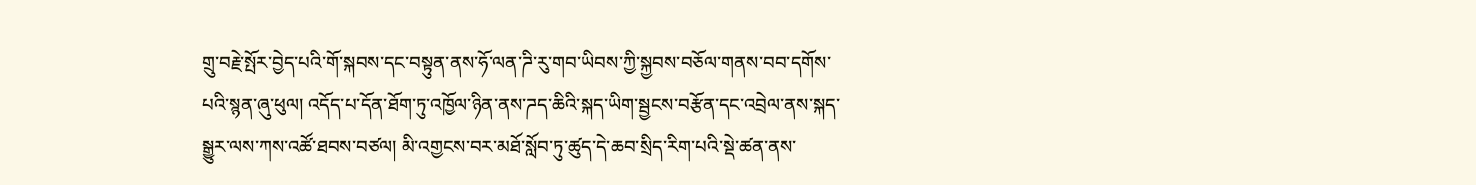གྲུ་བརྗེ་སྤོར་བྱེད་པའི་གོ་སྐབས་དང་བསྟུན་ནས་ཧོ་ལན་ཌི་རུ་གབ་ཡིབས་ཀྱི་སྐྱབས་བཅོལ་གནས་བབ་དགོས་པའི་སྙན་ཞུ་ཕུལ། འདོད་པ་དོན་ཐོག་ཏུ་འཁྱོལ་ཉིན་ནས་ཌད་ཆིའི་སྐད་ཡིག་སྦྱངས་བརྩོན་དང་འབྲེལ་ནས་སྐད་སྒྱུར་ལས་ཀས་འཚོ་ཐབས་བཙལ། མི་འགྱངས་བར་མཐོ་སློབ་ཏུ་ཚུད་དེ་ཆབ་སྲིད་རིག་པའི་སྡེ་ཚན་ནས་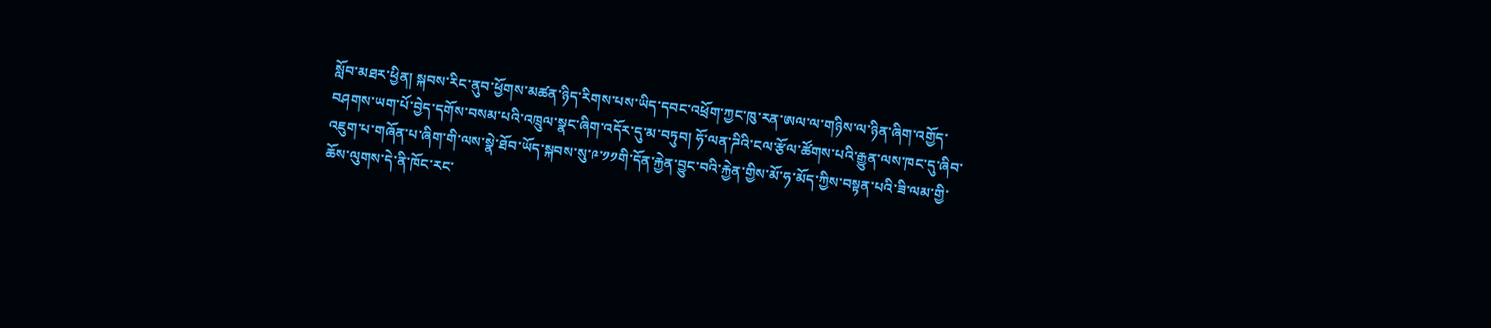སློབ་མཐར་ཕྱིན། སྐབས་རིང་ནུབ་ཕྱོགས་མཚན་ཉིད་རིགས་པས་ཡིད་དབང་འཕྲོག་ཀྱང་ཁུ་རན་ཨལ་ལ་གཉིས་ལ་ཉིན་ཞིག་འགྱོད་བཤགས་ཡག་པོ་བྱེད་དགོས་བསམ་པའི་འཁྲུལ་སྣང་ཞིག་འདོར་དུ་མ་བཏུབ། ཧོ་ལན་ཌིའི་ངལ་རྩོལ་ཚོགས་པའི་རྒྱུན་ལས་ཁང་དུ་ཞིབ་འཇུག་པ་གཞོན་པ་ཞིག་གི་ལས་སྣེ་ཐོབ་ཡོད་སྐབས་སུ་༩་༡༡གི་དོན་རྐྱེན་བྱུང་བའི་རྐྱེན་གྱིས་མོ་ཧ་མོད་ཀྱིས་བསྟན་པའི་ཟི་ལམ་གྱི་ཆོས་ལུགས་དེ་ནི་ཁོང་རང་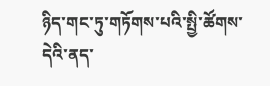ཉིད་གང་ཏུ་གཏོགས་པའི་སྤྱི་ཚོགས་དེའི་ནད་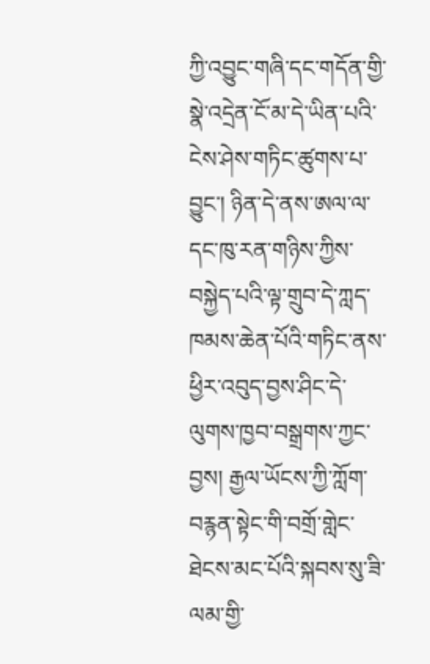ཀྱི་འབྱུང་གཞི་དང་གདོན་གྱི་སྣེ་འདྲེན་ངོ་མ་དེ་ཡིན་པའི་ངེས་ཤེས་གཏིང་ཚུགས་པ་བྱུང་། ཉིན་དེ་ནས་ཨལ་ལ་དང་ཁུ་རན་གཉིས་ཀྱིས་བསྐྱེད་པའི་ལྟ་གྲུབ་དེ་ཀླད་ཁམས་ཆེན་པོའི་གཏིང་ནས་ཕྱིར་འབུད་བྱས་ཤིང་དེ་ལུགས་ཁྱབ་བསྒྲགས་ཀྱང་བྱས། རྒྱལ་ཡོངས་ཀྱི་ཀློག་བརྙན་སྟེང་གི་བགྲོ་གླེང་ཐེངས་མང་པོའི་སྐབས་སུ་ཟི་ལམ་གྱི་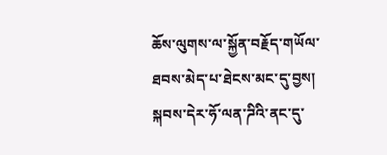ཆོས་ལུགས་ལ་སྐྱོན་བརྗོད་གཡོལ་ཐབས་མེད་པ་ཐེངས་མང་དུ་བྱས། སྐབས་དེར་ཧོ་ལན་ཌིའི་ནང་དུ་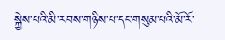སྐྱེས་པའི་མི་རབས་གཉིས་པ་དང་གསུམ་པའི་མོ་རོ་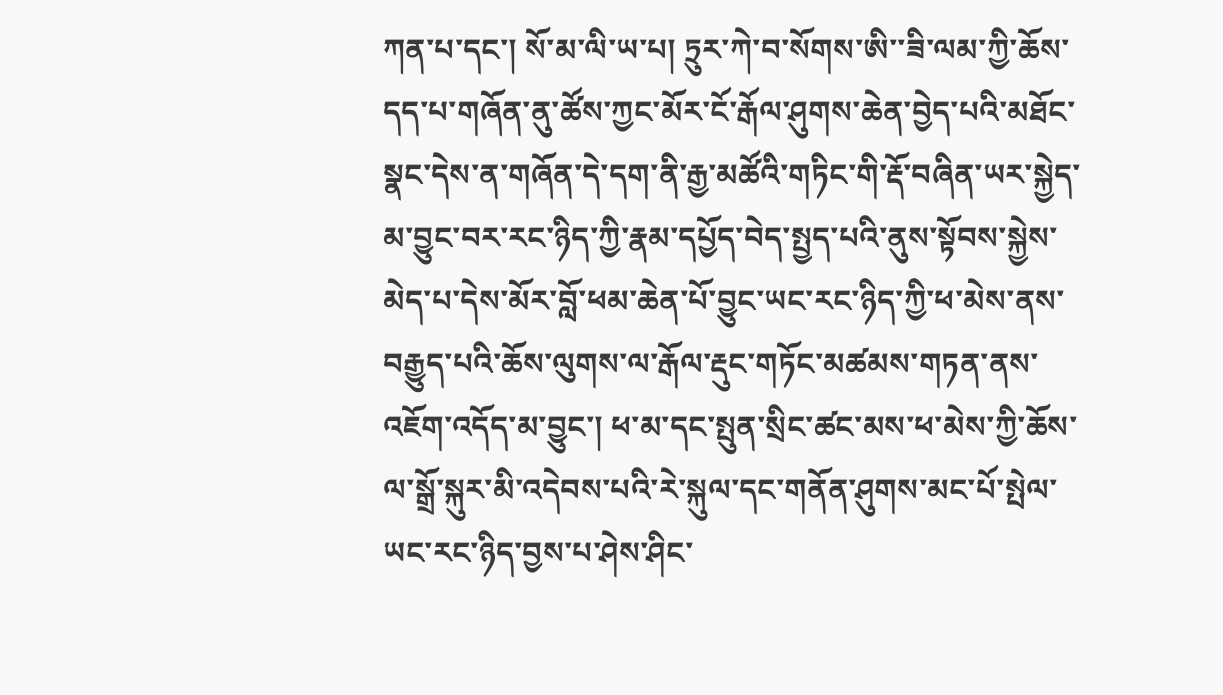ཀན་པ་དང་། སོ་མ་ལི་ཡ་པ། ཏྲུར་ཀེ་བ་སོགས་ཨི་་ཟི་ལམ་ཀྱི་ཆོས་དད་པ་གཞོན་ནུ་ཚོས་ཀྱང་མོར་ངོ་རྒོལ་ཤུགས་ཆེན་བྱེད་པའི་མཐོང་སྣང་དེས་ན་གཞོན་དེ་དག་ནི་རྒྱ་མཚོའི་གཏིང་གི་རྡོ་བཞིན་ཡར་སྐྱེད་མ་བྱུང་བར་རང་ཉིད་ཀྱི་རྣམ་དཔྱོད་བེད་སྤྱད་པའི་ནུས་སྟོབས་སྐྱེས་མེད་པ་དེས་མོར་བློ་ཕམ་ཆེན་པོ་བྱུང་ཡང་རང་ཉིད་ཀྱི་ཕ་མེས་ནས་བརྒྱུད་པའི་ཆོས་ལུགས་ལ་རྒོལ་རྡུང་གཏོང་མཚམས་གཏན་ནས་འཇོག་འདོད་མ་བྱུང་། ཕ་མ་དང་སྤུན་སྲིང་ཚང་མས་ཕ་མེས་ཀྱི་ཆོས་ལ་སྒྲོ་སྐུར་མི་འདེབས་པའི་རེ་སྐུལ་དང་གནོན་ཤུགས་མང་པོ་སྤེལ་ཡང་རང་ཉིད་བྱས་པ་ཤེས་ཤིང་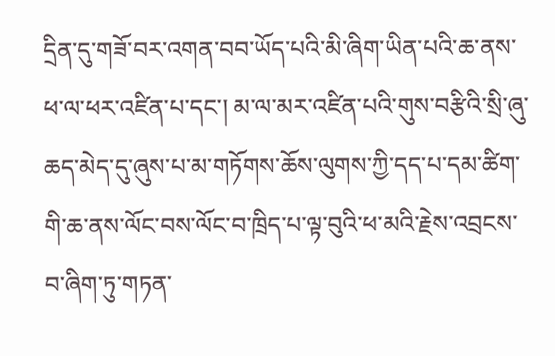དྲིན་དུ་གཟོ་བར་འགན་བབ་ཡོད་པའི་མི་ཞིག་ཡིན་པའི་ཆ་ནས་ཕ་ལ་ཕར་འཛིན་པ་དང་། མ་ལ་མར་འཛིན་པའི་གུས་བརྩིའི་སྲི་ཞུ་ཆད་མེད་དུ་ཞུས་པ་མ་གཏོགས་ཆོས་ལུགས་ཀྱི་དད་པ་དམ་ཚིག་གི་ཆ་ནས་ལོང་བས་ལོང་བ་ཁྲིད་པ་ལྟ་བུའི་ཕ་མའི་རྗེས་འབྲངས་བ་ཞིག་ཏུ་གཏན་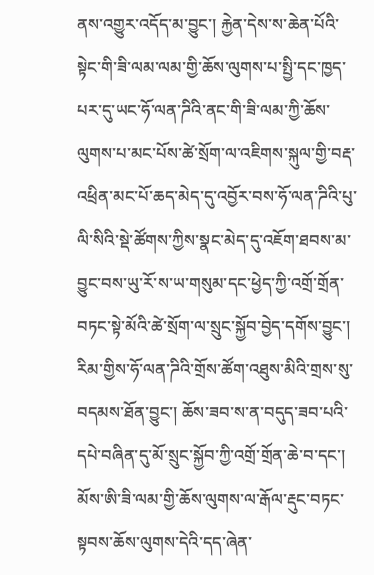ནས་འགྱུར་འདོད་མ་བྱུང་། རྐྱེན་དེས་ས་ཆེན་པོའི་སྟེང་གི་ཟི་ལམ་ལམ་གྱི་ཆོས་ལུགས་པ་སྤྱི་དང་ཁྱད་པར་དུ་ཡང་ཧོ་ལན་ཌིའི་ནང་གི་ཟི་ལམ་ཀྱི་ཆོས་ལུགས་པ་མང་པོས་ཚེ་སྲོག་ལ་འཇིགས་སྐུལ་གྱི་བརྡ་འཕྲིན་མང་པོ་ཆད་མེད་དུ་འབྱོར་བས་ཧོ་ལན་ཌིའི་པུ་ལི་སིའི་སྡེ་ཚོགས་ཀྱིས་སྣང་མེད་དུ་འཇོག་ཐབས་མ་བྱུང་བས་ཡུ་རོ་ས་ཡ་གསུམ་དང་ཕྱེད་ཀྱི་འགྲོ་གྲོན་བཏང་སྟེ་མོའི་ཚེ་སྲོག་ལ་སྲུང་སྐྱོབ་བྱེད་དགོས་བྱུང་།
རིམ་གྱིས་ཧོ་ལན་ཌིའི་གྲོས་ཚོག་འཐུས་མིའི་གྲས་སུ་བདམས་ཐོན་བྱུང་། ཆོས་ཟབ་ས་ན་བདུད་ཟབ་པའི་དཔེ་བཞིན་དུ་མོ་སྲུང་སྐྱོབ་ཀྱི་འགྲོ་གྲོན་ཆེ་བ་དང་། མོས་ཨི་ཟི་ལམ་གྱི་ཆོས་ལུགས་ལ་རྒོལ་རྡུང་བཏང་སྟབས་ཆོས་ལུགས་དེའི་དད་ཞེན་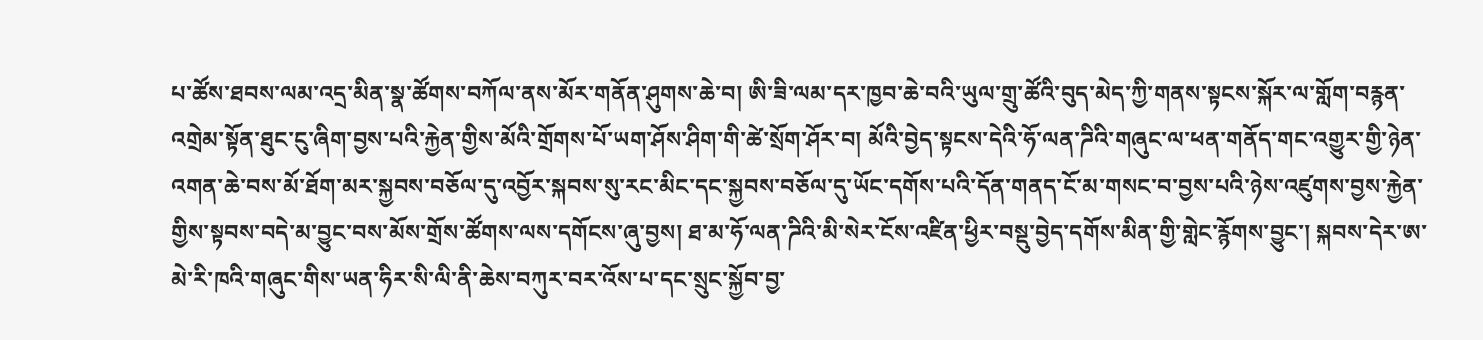པ་ཚོས་ཐབས་ལམ་འདྲ་མིན་སྣ་ཚོགས་བཀོལ་ནས་མོར་གནོན་ཤུགས་ཆེ་བ། ཨི་ཟི་ལམ་དར་ཁྱབ་ཆེ་བའི་ཡུལ་གྲུ་ཚོའི་བུད་མེད་ཀྱི་གནས་སྟངས་སྐོར་ལ་གློག་བརྙན་འགྲེམ་སྟོན་ཐུང་ངུ་ཞིག་བྱས་པའི་རྐྱེན་གྱིས་མོའི་གྲོགས་པོ་ཡག་ཤོས་ཤིག་གི་ཚེ་སྲོག་ཤོར་བ། མོའི་བྱེད་སྟངས་དེའི་ཧོ་ལན་ཌིའི་གཞུང་ལ་ཕན་གནོད་གང་འགྱུར་གྱི་ཉེན་འགན་ཆེ་བས་མོ་ཐོག་མར་སྐྱབས་བཅོལ་དུ་འབྱོར་སྐབས་སུ་རང་མིང་དང་སྐྱབས་བཅོལ་དུ་ཡོང་དགོས་པའི་དོན་གནད་ངོ་མ་གསང་བ་བྱས་པའི་ཉེས་འཛུགས་བྱས་རྐྱེན་གྱིས་སྟབས་བདེ་མ་བྱུང་བས་མོས་གྲོས་ཚོགས་ལས་དགོངས་ཞུ་བྱས། ཐ་མ་ཧོ་ལན་ཌིའི་མི་སེར་ངོས་འཛིན་ཕྱིར་བསྡུ་བྱེད་དགོས་མིན་གྱི་གླེང་རྙོགས་བྱུང་། སྐབས་དེར་ཨ་མེ་རི་ཁའི་གཞུང་གིས་ཡན་ཧིར་སི་ལི་ནི་ཆེས་བཀུར་བར་འོས་པ་དང་སྲུང་སྐྱོབ་བྱ་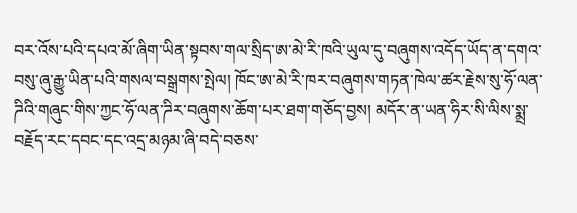བར་འོས་པའི་དཔའ་མོ་ཞིག་ཡིན་སྟབས་གལ་སྲིད་ཨ་མེ་རི་ཁའི་ཡུལ་དུ་བཞུགས་འདོད་ཡོད་ན་དགའ་བསུ་ཞུ་རྒྱུ་ཡིན་པའི་གསལ་བསྒྲགས་སྤེལ། ཁོང་ཨ་མེ་རི་ཁར་བཞུགས་གཏན་ཁེལ་ཚར་རྗེས་སུ་ཧོ་ལན་ཌིའི་གཞུང་གིས་ཀྱང་ཧོ་ལན་ཌིར་བཞུགས་ཆོག་པར་ཐག་གཅོད་བྱས། མདོར་ན་ཡན་ཧིར་སི་ལིས་སྨྲ་བརྗོད་རང་དབང་དང་འདྲ་མཉམ་ཞི་བདེ་བཅས་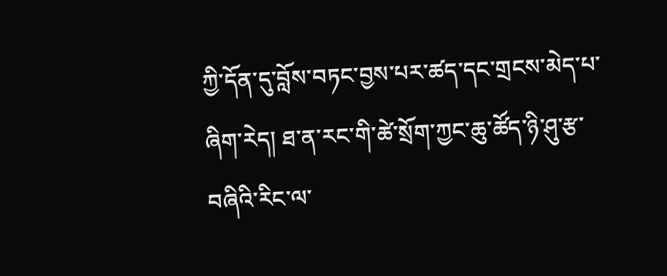ཀྱི་དོན་དུ་བློས་བཏང་བྱས་པར་ཚད་དང་གྲངས་མེད་པ་ཞིག་རེད། ཐ་ན་རང་གི་ཚེ་སྲོག་ཀྱང་ཆུ་ཚོད་ཉི་ཤུ་རྩ་བཞིའི་རིང་ལ་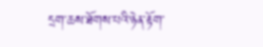དྲག་ཆས་ཐོགས་པའི་ཉེན་རྟོག་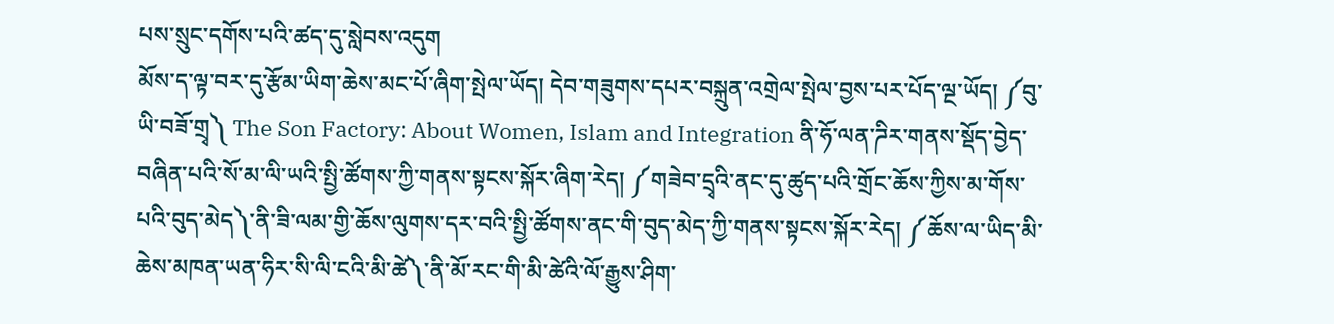པས་སྲུང་དགོས་པའི་ཚད་དུ་སླེབས་འདུག
མོས་ད་ལྟ་བར་དུ་རྩོམ་ཡིག་ཆེས་མང་པོ་ཞིག་སྤེལ་ཡོད། དེབ་གཟུགས་དཔར་བསྐྲུན་འགྲེལ་སྤེལ་བྱས་པར་པོད་ལྔ་ཡོད། ༼བུ་ཡི་བཟོ་གྲྭ༽ The Son Factory: About Women, Islam and Integration ནི་ཧོ་ལན་ཌིར་གནས་སྡོད་བྱེད་བཞིན་པའི་སོ་མ་ལི་ཡའི་སྤྱི་ཚོགས་ཀྱི་གནས་སྟངས་སྐོར་ཞིག་རེད། ༼གཟེབ་དྲྭའི་ནང་དུ་ཚུད་པའི་གྲོང་ཆོས་ཀྱིས་མ་གོས་པའི་བུད་མེད༽་ནི་ཟི་ལམ་གྱི་ཆོས་ལུགས་དར་བའི་སྤྱི་ཚོགས་ནང་གི་བུད་མེད་ཀྱི་གནས་སྟངས་སྐོར་རེད། ༼ཆོས་ལ་ཡིད་མི་ཆེས་མཁན་ཡན་ཧིར་སི་ལི་ངའི་མི་ཚེ༽་ནི་མོ་རང་གི་མི་ཚེའི་ལོ་རྒྱུས་ཤིག་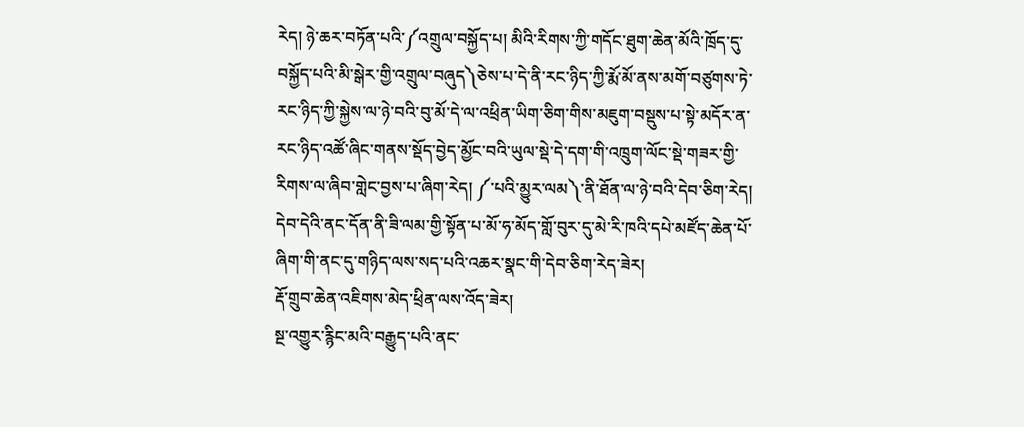རེད། ཉེ་ཆར་བཏོན་པའི་༼འགྲུལ་བསྐྱོད་པ། མིའི་རིགས་ཀྱི་གདོང་ཐུག་ཆེན་མོའི་ཁྲོད་དུ་བསྐྱོད་པའི་མི་སྒེར་གྱི་འགྲུལ་བཞུད༽ཅེས་པ་དེ་ནི་རང་ཉིད་ཀྱི་རྨོ་མོ་ནས་མགོ་བཙུགས་ཏེ་རང་ཉིད་ཀྱི་སྐྱེས་ལ་ཉེ་བའི་བུ་མོ་དེ་ལ་འཕྲིན་ཡིག་ཅིག་གིས་མཇུག་བསྡུས་པ་སྟེ་མདོར་ན་རང་ཉིད་འཚོ་ཞིང་གནས་སྡོད་བྱེད་མྱོང་བའི་ཡུལ་སྡེ་དེ་དག་གི་འཁྲུག་ལོང་སྡེ་གཟར་གྱི་རིགས་ལ་ཞིབ་གླེང་བྱས་པ་ཞིག་རེད། ༼་པའི་མྱུར་ལམ༽་ནི་ཐོན་ལ་ཉེ་བའི་དེབ་ཅིག་རེད། དེབ་དེའི་ནང་དོན་ནི་ཟི་ལམ་གྱི་སྟོན་པ་མོ་ཧ་མོད་གློ་བུར་དུ་མེ་རི་ཁའི་དཔེ་མཛོད་ཆེན་པོ་ཞིག་གི་ནང་དུ་གཉིད་ལས་སད་པའི་འཆར་སྣང་གི་དེབ་ཅིག་རེད་ཟེར།
རྡོ་གྲུབ་ཆེན་འཇིགས་མེད་ཕྲིན་ལས་འོད་ཟེར།
སྔ་འགྱུར་རྙིང་མའི་བརྒྱུད་པའི་ནང་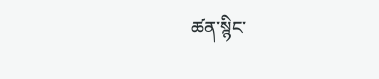ཚན་སྙིང་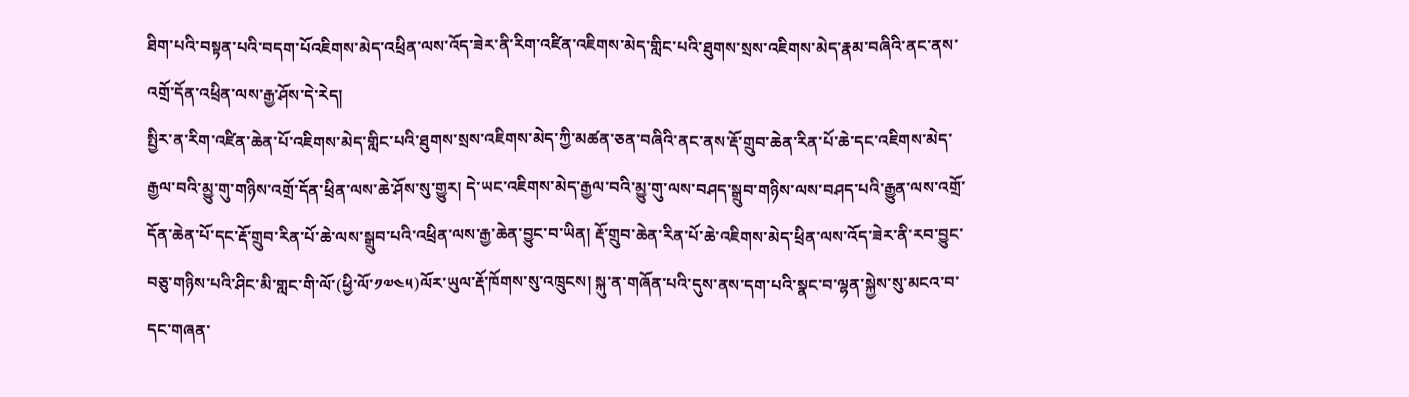ཐིག་པའི་བསྟན་པའི་བདག་པོའཇིགས་མེད་འཕྲིན་ལས་འོད་ཟེར་ནི་རིག་འཛིན་འཇིགས་མེད་གླིང་པའི་ཐུགས་སྲས་འཇིགས་མེད་རྣམ་བཞིའི་ནང་ནས་འགྲོ་དོན་འཕྲིན་ལས་རྒྱ་ཤོས་དེ་རེད།
སྤྱིར་ན་རིག་འཛིན་ཆེན་པོ་འཇིགས་མེད་གླིང་པའི་ཐུགས་སྲས་འཇིགས་མེད་ཀྱི་མཚན་ཅན་བཞིའི་ནང་ནས་རྡོ་གྲུབ་ཆེན་རིན་པོ་ཆེ་དང་འཇིགས་མེད་རྒྱལ་བའི་མྱུ་གུ་གཉིས་འགྲོ་དོན་ཕྲིན་ལས་ཆེ་ཤོས་སུ་གྱུར། དེ་ཡང་འཇིགས་མེད་རྒྱལ་བའི་མྱུ་གུ་ལས་བཤད་སྒྲུབ་གཉིས་ལས་བཤད་པའི་རྒྱུན་ལས་འགྲོ་དོན་ཆེན་པོ་དང་རྡོ་གྲུབ་རིན་པོ་ཆེ་ལས་སྒྲུབ་པའི་འཕྲིན་ལས་རྒྱ་ཆེན་བྱུང་བ་ཡིན། རྡོ་གྲུབ་ཆེན་རིན་པོ་ཆེ་འཇིགས་མེད་ཕྲིན་ལས་འོད་ཟེར་ནི་རབ་བྱུང་བཅུ་གཉིས་པའི་ཤིང་མི་གླང་གི་ལོ་(ཕྱི་ལོ་༡༧༤༥)ལོར་ཡུལ་རྡོ་ཁོགས་སུ་འཁྲུངས། སྐུ་ན་གཞོན་པའི་དུས་ནས་དག་པའི་སྣང་བ་ལྷན་སྐྱེས་སུ་མངའ་བ་དང་གཞན་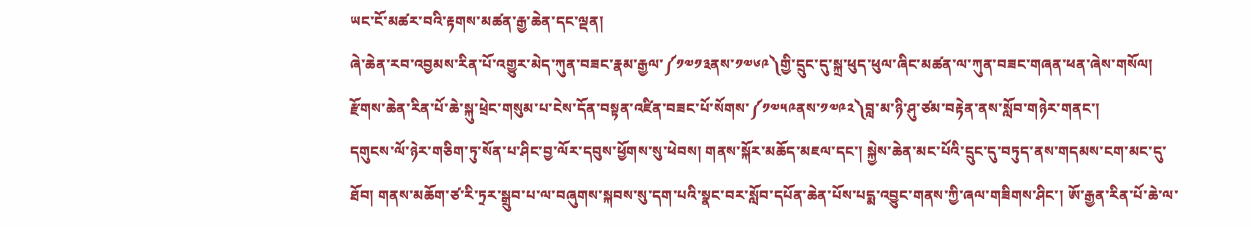ཡང་ངོ་མཚར་བའི་རྟགས་མཚན་རྒྱ་ཆེན་དང་ལྡན།
ཞེ་ཆེན་རབ་འབྱམས་རིན་པོ་འགྱུར་མེད་ཀུན་བཟང་རྣམ་རྒྱལ་༼༡༧༡༣ནས་༡༧༦༩༽གྱི་དྲུང་དུ་སྐྲ་ཕུད་ཕུལ་ཞིང་མཚན་ལ་ཀུན་བཟང་གཞན་ཕན་ཞེས་གསོལ། རྫོགས་ཆེན་རིན་པོ་ཆེ་སྐུ་ཕྲེང་གསུམ་པ་ངེས་དོན་བསྟན་འཛིན་བཟང་པོ་སོགས་༼༡༧༥༩ནས་༡༧༩༢༽བླ་མ་ཉི་ཤུ་ཙམ་བརྟེན་ནས་སློབ་གཉེར་གནང་།
དགུངས་ལོ་ཉེར་གཅིག་ཏུ་སོན་པ་ཤིང་བྱ་ལོར་དབུས་ཕྱོགས་སུ་ཕེབས། གནས་སྐོར་མཆོད་མཇལ་དང་། སྐྱེས་ཆེན་མང་པོའི་དྲུང་དུ་བཏུད་ནས་གདམས་ངག་མང་དུ་ཐོབ། གནས་མཆོག་ཙ་རི་ཏྲར་སྒྲུབ་པ་ལ་བཞུགས་སྐབས་སུ་དག་པའི་སྣང་བར་སློབ་དཔོན་ཆེན་པོས་པདྨ་འབྱུང་གནས་ཀྱི་ཞལ་གཟིགས་ཤིང་། ཨོ་རྒྱན་རིན་པོ་ཆེ་ལ་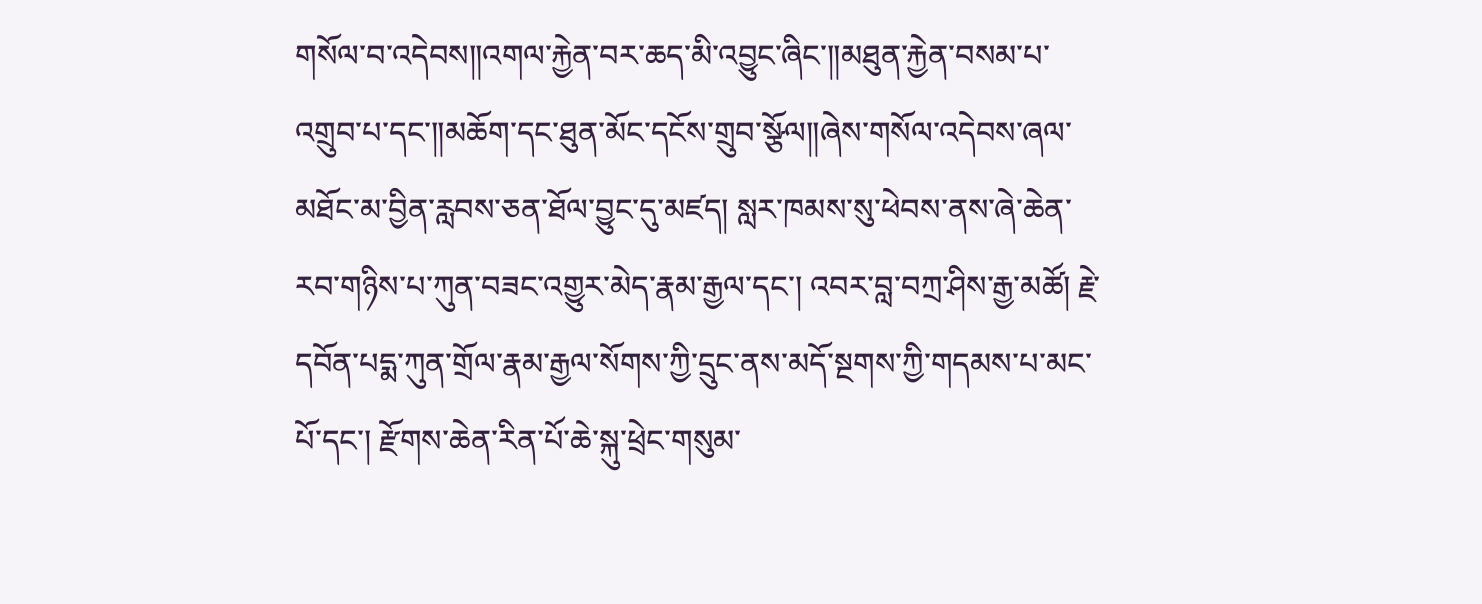གསོལ་བ་འདེབས༎འགལ་རྐྱེན་བར་ཆད་མི་འབྱུང་ཞིང་༎མཐུན་རྐྱེན་བསམ་པ་འགྲུབ་པ་དང་༎མཆོག་དང་ཐུན་མོང་དངོས་གྲུབ་སྩོལ༎ཞེས་གསོལ་འདེབས་ཞལ་མཐོང་མ་བྱིན་རླབས་ཅན་ཐོལ་བྱུང་དུ་མཛད། སླར་ཁམས་སུ་ཕེབས་ནས་ཞེ་ཆེན་རབ་གཉིས་པ་ཀུན་བཟང་འགྱུར་མེད་རྣམ་རྒྱལ་དང་། འབར་བླ་བཀྲ་ཤིས་རྒྱ་མཚོ། རྗེ་དབོན་པདྨ་ཀུན་གྲོལ་རྣམ་རྒྱལ་སོགས་ཀྱི་དྲུང་ནས་མདོ་སྔགས་ཀྱི་གདམས་པ་མང་པོ་དང་། རྫོགས་ཆེན་རིན་པོ་ཆེ་སྐུ་ཕྲེང་གསུམ་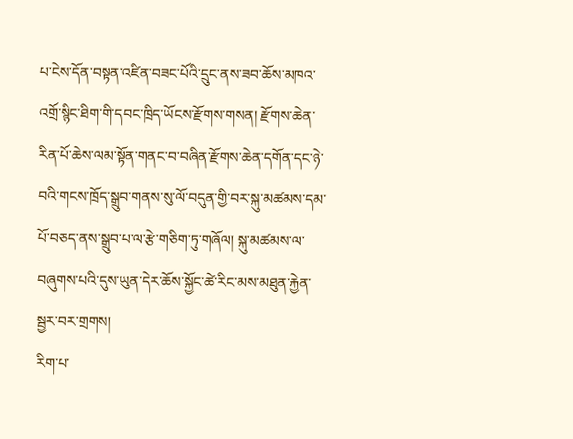པ་ངེས་དོན་བསྟན་འཛིན་བཟང་པོའི་དྲུང་ནས་ཟབ་ཆོས་མཁའ་འགྲོ་སྙིང་ཐིག་གི་དབང་ཁྲིད་ཡོངས་རྫོགས་གསན། རྫོགས་ཆེན་རིན་པོ་ཆེས་ལམ་སྟོན་གནང་བ་བཞིན་རྫོགས་ཆེན་དགོན་དང་ཉེ་བའི་གངས་ཁྲོད་སྒྲུབ་གནས་སུ་ལོ་བདུན་གྱི་བར་སྐུ་མཚམས་དམ་པོ་བཅད་ནས་སྒྲུབ་པ་ལ་རྩེ་གཅིག་ཏུ་གཞོལ། སྐུ་མཚམས་ལ་བཞུགས་པའི་དུས་ཡུན་དེར་ཆོས་སྐྱོང་ཚེ་རིང་མས་མཐུན་རྐྱེན་སྦྱར་བར་གྲགས།
རིག་པ་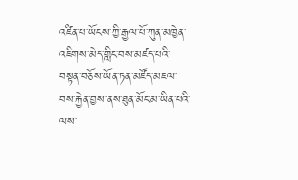འཛིན་པ་ཡོངས་ཀྱི་རྒྱལ་པོ་ཀུན་མཁྱེན་འཇིགས་མེད་གླིང་བས་མཛད་པའི་བསྟན་བཅོས་ཡོན་ཏན་མཛོད་མཇལ་བས་རྐྱེན་བྱས་ནས་ཐུན་མོང་མ་ཡིན་པའི་ལས་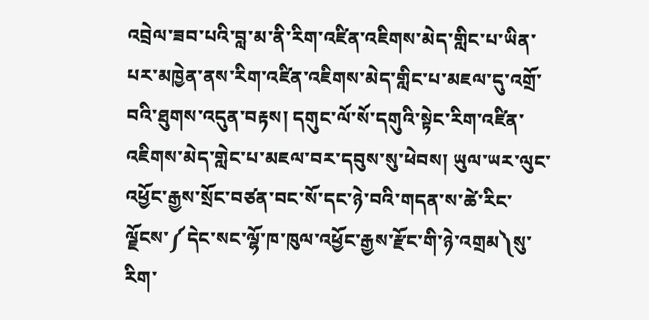འབྲེལ་ཟབ་པའི་བླ་མ་ནི་རིག་འཛིན་འཇིགས་མེད་གླིང་པ་ཡིན་པར་མཁྱེན་ནས་རིག་འཛིན་འཇིགས་མེད་གླིང་པ་མཇལ་དུ་འགྲོ་བའི་ཐུགས་འདུན་བརྟས། དགུང་ལོ་སོ་དགུའི་སྟེང་རིག་འཛིན་འཇིགས་མེད་གླེང་པ་མཇལ་བར་དབུས་སུ་ཕེབས། ཡུལ་ཡར་ལུང་འཕྱོང་རྒྱས་སྲོང་བཙན་བང་སོ་དང་ཉེ་བའི་གདན་ས་ཚེ་རིང་ལྗོངས་༼དེང་སང་ལྷོ་ཁ་ཁུལ་འཕྱོང་རྒྱས་རྫོང་གི་ཉེ་འགྲམ༽སུ་རིག་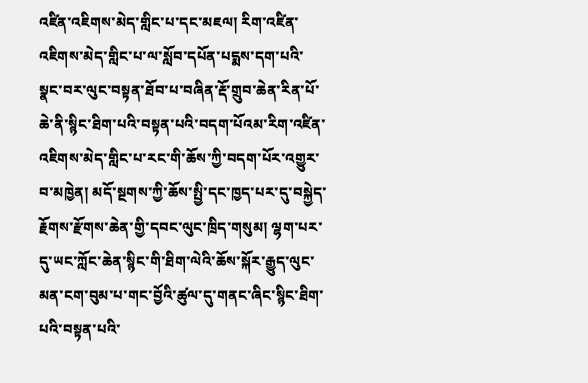འཛིན་འཇིགས་མེད་གླིང་པ་དང་མཇལ། རིག་འཛིན་འཇིགས་མེད་གླིང་པ་ལ་སློབ་དཔོན་པདྨས་དག་པའི་སྣང་བར་ལུང་བསྟན་ཐོབ་པ་བཞིན་རྡོ་གྲུབ་ཆེན་རིན་པོ་ཆེ་ནི་སྙིང་ཐིག་པའི་བསྟན་པའི་བདག་པོའམ་རིག་འཛིན་འཇིགས་མེད་གླིང་པ་རང་གི་ཆོས་ཀྱི་བདག་པོར་འགྱུར་བ་མཁྱེན། མདོ་སྔགས་ཀྱི་ཆོས་སྤྱི་དང་ཁྱད་པར་དུ་བསྐྱེད་རྗོགས་རྫོགས་ཆེན་གྱི་དབང་ལུང་ཁྲིད་གསུམ། ལྷག་པར་དུ་ཡང་ཀློང་ཆེན་སྙིང་གི་ཐིག་ལེའི་ཆོས་སྐོར་རྒྱུད་ལུང་མན་ངག་བུམ་པ་གང་བྱོའི་ཚུལ་དུ་གནང་ཞིང་སྙིང་ཐིག་པའི་བསྟན་པའི་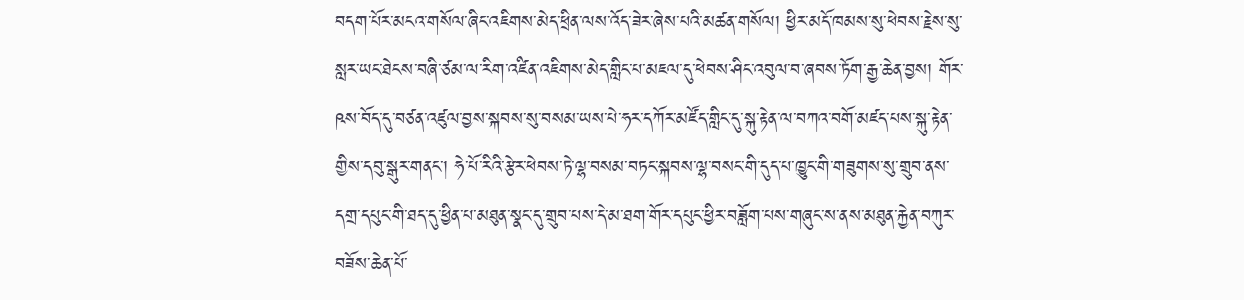བདག་པོར་མངའ་གསོལ་ཞིང་འཇིགས་མེད་ཕྲིན་ལས་འོད་ཟེར་ཞེས་པའི་མཚན་གསོལ། ཕྱིར་མདོ་ཁམས་སུ་ཕེབས་རྗེས་སུ་སླར་ཡང་ཐེངས་བཞི་ཙམ་ལ་རིག་འཛིན་འཇིགས་མེད་གླིང་པ་མཇལ་དུ་ཕེབས་ཤིང་འབུལ་བ་ཞབས་ཏོག་རྒྱ་ཆེན་བྱས། གོར་ཥས་བོད་དུ་བཙན་འཛུལ་བྱས་སྐབས་སུ་བསམ་ཡས་པེ་ཧར་དཀོར་མཛོད་གླིང་དུ་སྐུ་རྟེན་ལ་བཀའ་བགོ་མཛད་པས་སྐུ་རྟེན་གྱིས་དབུ་སྒུར་གནང་། ཧེ་པོ་རིའི་རྩེར་ཕེབས་ཏེ་ལྷ་བསམ་བཏང་སྐབས་ལྷ་བསང་གི་དུད་པ་ཁྱུང་གི་གཟུགས་སུ་གྲུབ་ནས་དགྲ་དཔུང་གི་ཐད་དུ་ཕྱིན་པ་མཐུན་སྣང་དུ་གྲུབ་པས་དེ་མ་ཐག་གོར་དཔུང་ཕྱིར་བཟློག་པས་གཞུང་ས་ནས་མཐུན་རྐྱེན་བཀུར་བཟོས་ཆེན་པོ་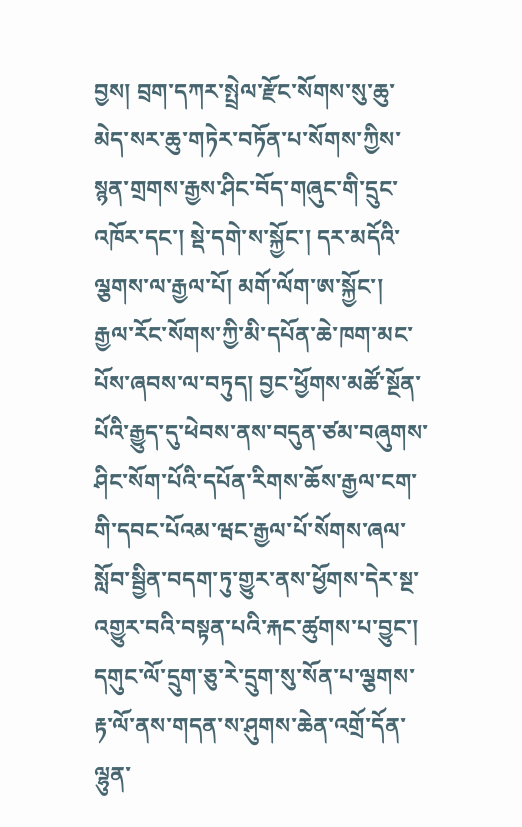བྱས། བྲག་དཀར་སྤྲེལ་རྫོང་སོགས་སུ་ཆུ་མེད་སར་ཆུ་གཏེར་བཏོན་པ་སོགས་ཀྱིས་སྙན་གྲགས་རྒྱས་ཤིང་བོད་གཞུང་གི་དྲུང་འཁོར་དང་། སྡེ་དགེ་ས་སྐྱོང་། དར་མདོའི་ལྕགས་ལ་རྒྱལ་པོ། མགོ་ལོག་ཨ་སྐྱོང་། རྒྱལ་རོང་སོགས་ཀྱི་མི་དཔོན་ཆེ་ཁག་མང་པོས་ཞབས་ལ་བཏུད། བྱང་ཕྱོགས་མཚོ་སྔོན་པོའི་རྒྱུད་དུ་ཕེབས་ནས་བདུན་ཙམ་བཞུགས་ཤིང་སོག་པོའི་དཔོན་རིགས་ཆོས་རྒྱལ་ངག་གི་དབང་པོའམ་ཝང་རྒྱལ་པོ་སོགས་ཞལ་སློབ་སྦྱིན་བདག་ཏུ་གྱུར་ནས་ཕྱོགས་དེར་སྔ་འགྱུར་བའི་བསྟན་པའི་རྐང་ཚུགས་པ་བྱུང་།
དགུང་ལོ་དྲུག་ཅུ་རེ་དྲུག་སུ་སོན་པ་ལྕགས་རྟ་ལོ་ནས་གདན་ས་ཤུགས་ཆེན་འགྲོ་དོན་ལྷུན་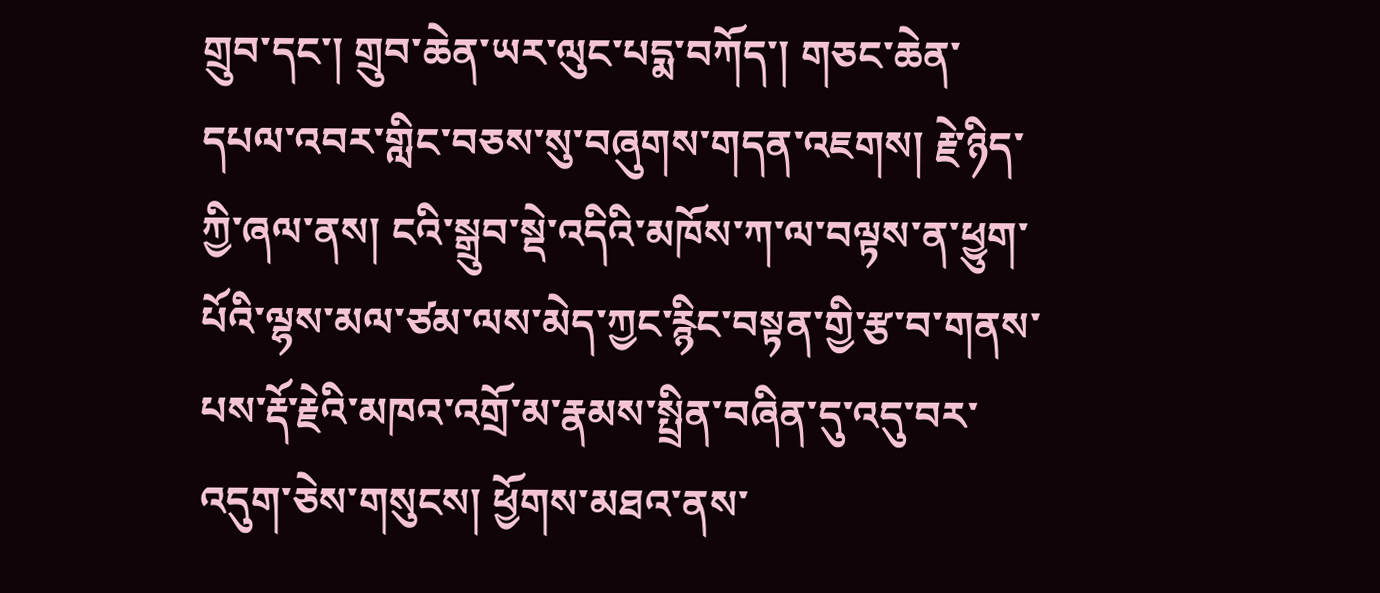གྲུབ་དང་། གྲུབ་ཆེན་ཡར་ལུང་པདྨ་བཀོད་། གཅང་ཆེན་དཔལ་འབར་གླིང་བཅས་སུ་བཞུགས་གདན་འཇགས། རྗེ་ཉིད་ཀྱི་ཞལ་ནས། ངའི་སྒྲུབ་སྡེ་འདིའི་མཁོས་ཀ་ལ་བལྟས་ན་ཕྱུག་པོའི་ལྷས་མལ་ཙམ་ལས་མེད་ཀྱང་རྙིང་བསྟན་གྱི་རྩ་བ་གནས་པས་རྡོ་རྗེའི་མཁའ་འགྲོ་མ་རྣམས་སྤྲིན་བཞིན་དུ་འདུ་བར་འདུག་ཅེས་གསུངས། ཕྱོགས་མཐའ་ནས་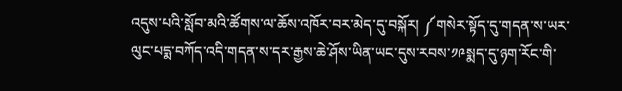འདུས་པའི་སློབ་མའི་ཚོགས་ལ་ཆོས་འཁོར་བར་མེད་དུ་བསྐོར། ༼གསེར་སྟོད་དུ་གདན་ས་ཡར་ལུང་པདྨ་བཀོད་འདི་གདན་ས་དར་རྒྱས་ཆེ་ཤོས་ཡིན་ཡང་དུས་རབས་༡༩སྨད་དུ་ཉག་རོང་གི་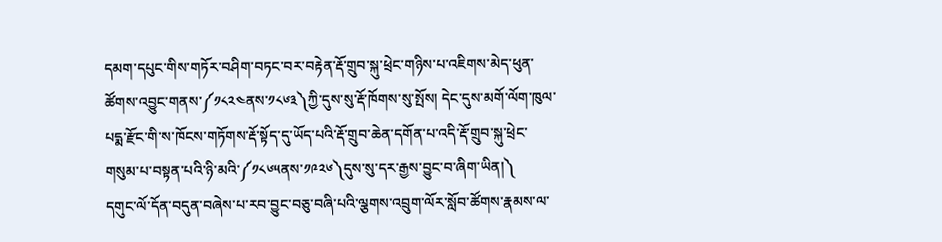དམག་དཔུང་གིས་གཏོར་བཤིག་བཏང་བར་བརྟེན་རྡོ་གྲུབ་སྐུ་ཕྲེང་གཉིས་པ་འཇིགས་མེད་ཕུན་ཚོགས་འབྱུང་གནས་༼༡༨༢༤ནས་༡༨༦༣༽ཀྱི་དུས་སུ་རྡོ་ཁོགས་སུ་སྤོས། དེང་དུས་མགོ་ལོག་ཁུལ་པདྨ་རྫོང་གི་ས་ཁོངས་གཏོགས་རྡོ་སྟོད་དུ་ཡོད་པའི་རྡོ་གྲུབ་ཆེན་དགོན་པ་འདི་རྡོ་གྲུབ་སྐུ་ཕྲེང་གསུམ་པ་བསྟན་པའི་ཉི་མའི་༼༡༨༦༥ནས་༡༩༢༦༽དུས་སུ་དར་རྒྱས་བྱུང་བ་ཞིག་ཡིན།༽
དགུང་ལོ་དོན་བདུན་བཞེས་པ་རབ་བྱུང་བཅུ་བཞི་པའི་ལྕགས་འབྲུག་ལོར་སློབ་ཚོགས་རྣམས་ལ་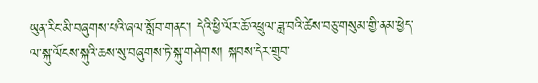ཡུན་རིང་མི་བཞུགས་པའི་ཞལ་སློབ་གནང་། དེའི་ཕྱི་ལོར་ཆོ་འཕྲུལ་ཟླ་བའི་ཚེས་བཅུ་གསུམ་གྱི་ནམ་ཕྱེད་ལ་སྐུ་ལོངས་སྐུའི་ཆས་སུ་བཞུགས་ཏེ་སྐུ་གཤེགས། སྐབས་དེར་གྲུབ་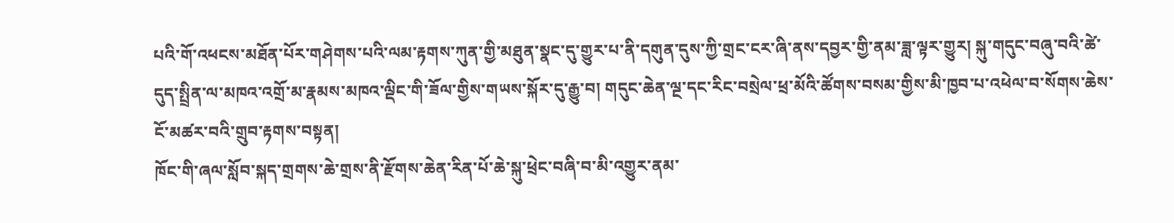པའི་གོ་འཕངས་མཐོན་པོར་གཤེགས་པའི་ལམ་རྟགས་ཀུན་གྱི་མཐུན་སྣང་དུ་གྱུར་པ་ནི་དགུན་དུས་ཀྱི་གྲང་ངར་ཞི་ནས་དབྱར་གྱི་ནམ་ཟླ་ལྟར་གྱུར། སྐུ་གདུང་བཞུ་བའི་ཚེ་དུད་སྤྲིན་ལ་མཁའ་འགྲོ་མ་རྣམས་མཁའ་ལྡིང་གི་ཟོལ་གྱིས་གཡས་སྐོར་དུ་རྒྱུ་བ། གདུང་ཆེན་ལྔ་དང་རིང་བསྲེལ་ཕྲ་མོའི་ཚོགས་བསམ་གྱིས་མི་ཁྱབ་པ་འཕེལ་བ་སོགས་ཆེས་ངོ་མཚར་བའི་གྲུབ་རྟགས་བསྟན།
ཁོང་གི་ཞལ་སློབ་སྐད་གྲགས་ཆེ་གྲས་ནི་རྫོགས་ཆེན་རིན་པོ་ཆེ་སྐུ་ཕྲེང་བཞི་བ་མི་འགྱུར་ནམ་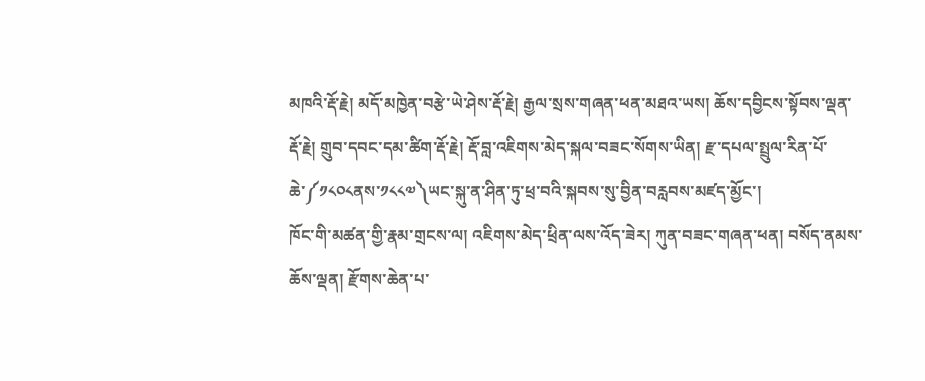མཁའི་རྡོ་རྗེ། མདོ་མཁྱེན་བརྩེ་ཡེ་ཤེས་རྡོ་རྗེ། རྒྱལ་སྲས་གཞན་ཕན་མཐའ་ཡས། ཆོས་དབྱིངས་སྟོབས་ལྡན་རྡོ་རྗེ། གྲུབ་དབང་དམ་ཚིག་རྡོ་རྗེ། རྡོ་བླ་འཇིགས་མེད་སྐལ་བཟང་སོགས་ཡིན། རྫ་དཔལ་སྤྲུལ་རིན་པོ་ཆེ་༼༡༨༠༨ནས་༡༨༨༧༽ཡང་སྐུ་ན་ཤིན་ཏུ་ཕྲ་བའི་སྐབས་སུ་བྱིན་བརླབས་མཛད་མྱོང་།
ཁོང་གི་མཚན་གྱི་རྣམ་གྲངས་ལ། འཇིགས་མེད་ཕྲིན་ལས་འོད་ཟེར། ཀུན་བཟང་གཞན་ཕན། བསོད་ནམས་ཆོས་ལྡན། རྫོགས་ཆེན་པ་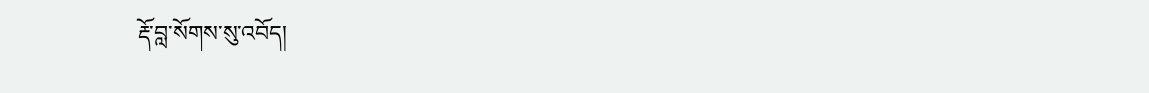རྡོ་བླ་སོགས་སུ་འབོད།